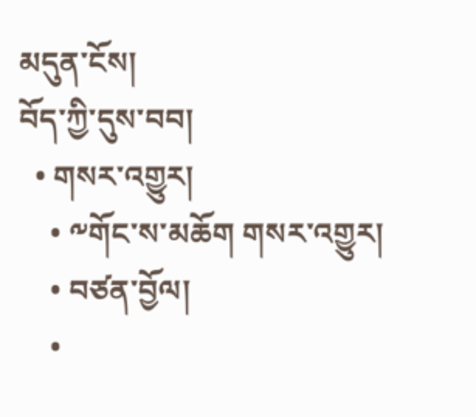མདུན་ངོས།
བོད་ཀྱི་དུས་བབ།
  • གསར་འགྱུར།
    • ༸གོང་ས་མཆོག གསར་འགྱུར།
    • བཙན་བྱོལ།
    •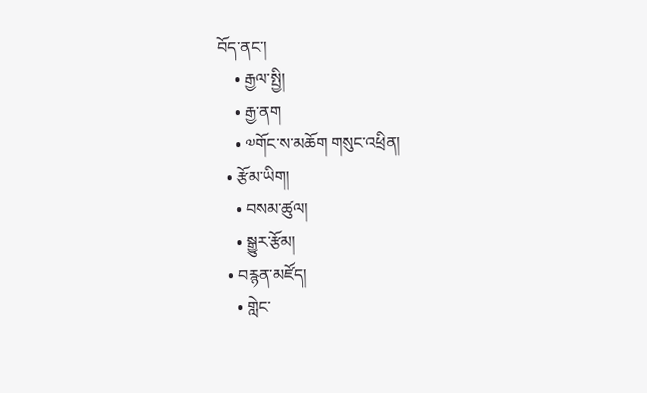བོད་ནང་།
    • རྒྱལ་སྤྱི།
    • རྒྱ་ནག
    • ༧གོང་ས་མཆོག གསུང་འཕྲིན།
  • རྩོམ་ཡིག།
    • བསམ་ཚུལ།
    • སྒྱུར་རྩོམ།
  • བརྙན་མཛོད།
    • གླེང་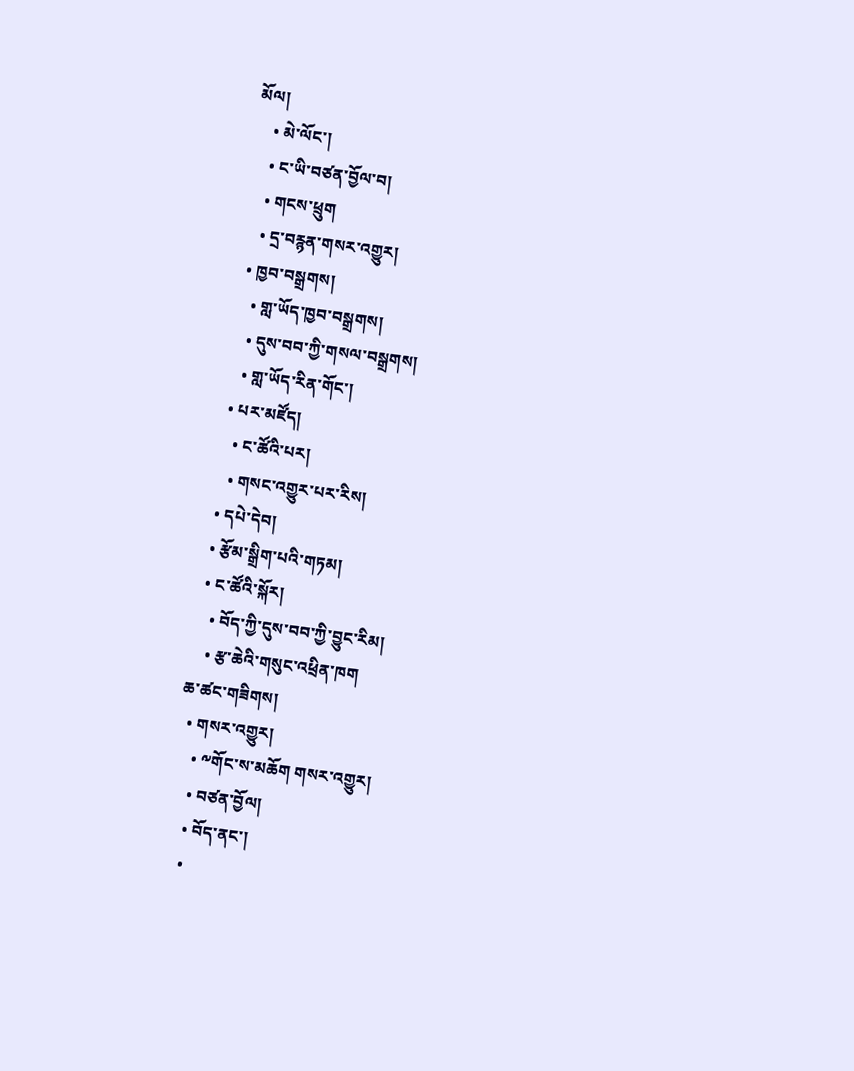མོལ།
    • མེ་ལོང་།
    • ང་ཡི་བཙན་བྱོལ་བ།
    • གངས་ཕྲུག
    • དྲ་བརྙན་གསར་འགྱུར།
  • ཁྱབ་བསྒྲགས།
    • གླ་ཡོད་ཁྱབ་བསྒྲགས།
    • དུས་བབ་ཀྱི་གསལ་བསྒྲགས།
    • གླ་ཡོད་རིན་གོང་།
  • པར་མཛོད།
    • ང་ཚོའི་པར།
    • གསང་འགྱུར་པར་རིས།
  • དཔེ་དེབ།
  • རྩོམ་སྒྲིག་པའི་གཏམ།
  • ང་ཚོའི་སྐོར།
    • བོད་ཀྱི་དུས་བབ་ཀྱི་བྱུང་རིམ།
    • རྩ་ཆེའི་གསུང་འཕྲིན་ཁག
ཆ་ཚང་གཟིགས།
  • གསར་འགྱུར།
    • ༸གོང་ས་མཆོག གསར་འགྱུར།
    • བཙན་བྱོལ།
    • བོད་ནང་།
    •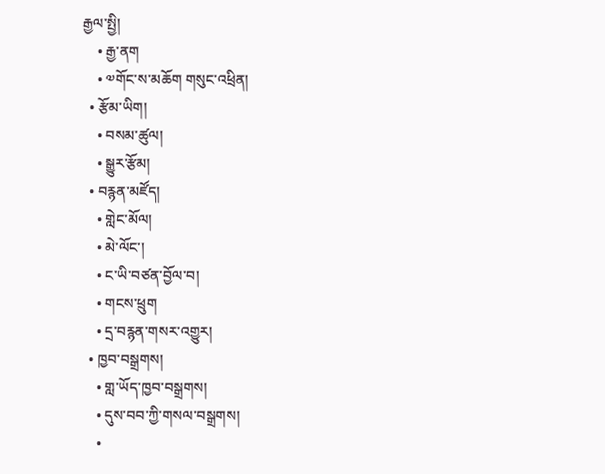རྒྱལ་སྤྱི།
    • རྒྱ་ནག
    • ༧གོང་ས་མཆོག གསུང་འཕྲིན།
  • རྩོམ་ཡིག།
    • བསམ་ཚུལ།
    • སྒྱུར་རྩོམ།
  • བརྙན་མཛོད།
    • གླེང་མོལ།
    • མེ་ལོང་།
    • ང་ཡི་བཙན་བྱོལ་བ།
    • གངས་ཕྲུག
    • དྲ་བརྙན་གསར་འགྱུར།
  • ཁྱབ་བསྒྲགས།
    • གླ་ཡོད་ཁྱབ་བསྒྲགས།
    • དུས་བབ་ཀྱི་གསལ་བསྒྲགས།
    •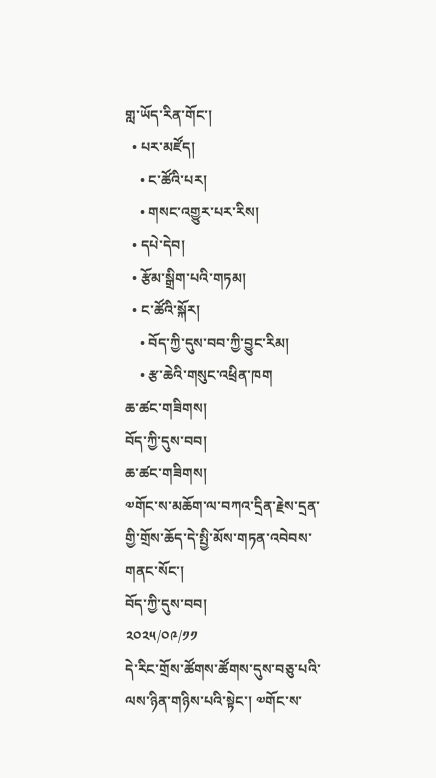གླ་ཡོད་རིན་གོང་།
  • པར་མཛོད།
    • ང་ཚོའི་པར།
    • གསང་འགྱུར་པར་རིས།
  • དཔེ་དེབ།
  • རྩོམ་སྒྲིག་པའི་གཏམ།
  • ང་ཚོའི་སྐོར།
    • བོད་ཀྱི་དུས་བབ་ཀྱི་བྱུང་རིམ།
    • རྩ་ཆེའི་གསུང་འཕྲིན་ཁག
ཆ་ཚང་གཟིགས།
བོད་ཀྱི་དུས་བབ།
ཆ་ཚང་གཟིགས།
༧གོང་ས་མཆོག་ལ་བཀའ་དྲིན་རྗེས་དྲན་གྱི་གྲོས་ཆོད་དེ་སྤྱི་མོས་གཏན་འབེབས་གནང་སོང་།
བོད་ཀྱི་དུས་བབ།
༢༠༢༥/༠༩/༡༡
དེ་རིང་གྲོས་ཚོགས་ཚོགས་དུས་བཅུ་པའི་ལས་ཉིན་གཉིས་པའི་སྟེང་། ༧གོང་ས་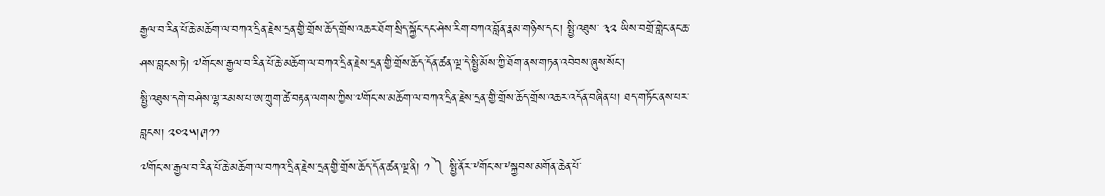རྒྱལ་བ་རིན་པོ་ཆེ་མཆོག་ལ་བཀའ་དྲིན་རྗེས་དྲན་གྱི་གྲོས་ཆོད་གྲོས་འཆར་ཐོག་སྲིད་སྐྱོང་དང་ཤེས་རིག་བཀའ་བློན་རྣམ་གཉིས་དང་། སྤྱི་འཐུས་ ༣༢ ཡིས་བགྲོ་གླེང་ནང་ཆ་ཤས་བླངས་ཏེ། ༧གོང་ས་རྒྱལ་བ་རིན་པོ་ཆེ་མཆོག་ལ་བཀའ་དྲིན་རྗེས་དྲན་གྱི་གྲོས་ཆོད་དོན་ཚན་ལྔ་དེ་སྤྱི་མོས་ཀྱི་ཐོག་ནས་གཏན་འབེབས་ཞུས་སོང་།
སྤྱི་འཐུས་དགེ་བཤེས་ལྷ་རམས་པ་ཨ་ཀྲུག་ཚེ་བརྟན་ལགས་ཀྱིས་༧གོང་ས་མཆོག་ལ་བཀའ་དྲིན་རྗེས་དྲན་གྱི་གྲོས་ཆོད་གྲོས་འཆར་འདོན་བཞིན་པ། ཐད་གཏོང་ནས་པར་བླངས། ༢༠༢༥།༩།༡༡
༧གོང་ས་རྒྱལ་བ་རིན་པོ་ཆེ་མཆོག་ལ་བཀའ་དྲིན་རྗེས་དྲན་གྱི་གྲོས་ཆོད་དོན་ཚན་ལྔ་ནི། ༡ ༽ སྤྱི་ནོར་༸གོང་ས་༸སྐྱབས་མགོན་ཆེན་པོ་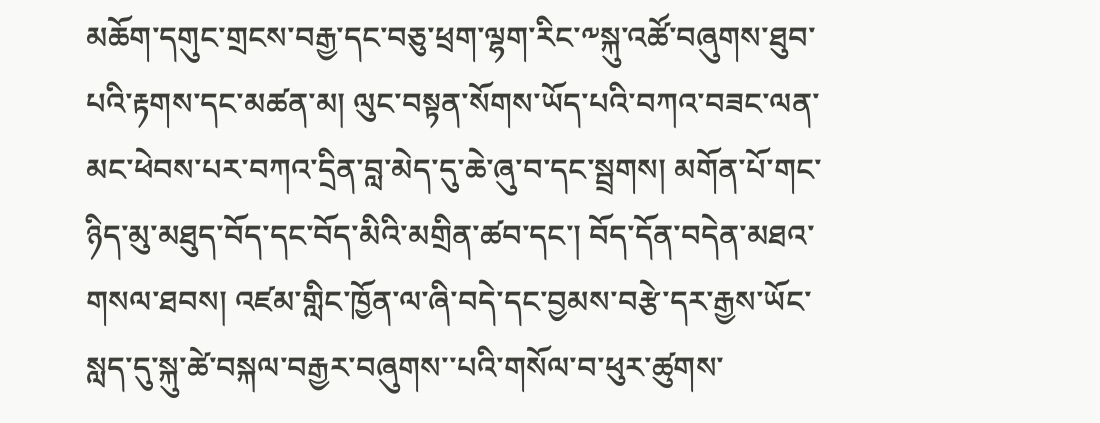མཆོག་དགུང་གྲངས་བརྒྱ་དང་བཅུ་ཕྲག་ལྷག་རིང་༸སྐུ་འཚོ་བཞུགས་ཐུབ་པའི་རྟགས་དང་མཚན་མ། ལུང་བསྟན་སོགས་ཡོད་པའི་བཀའ་བཟང་ལན་མང་ཕེབས་པར་བཀའ་དྲིན་བླ་མེད་དུ་ཆེ་ཞུ་བ་དང་སྦྲགས། མགོན་པོ་གང་ཉིད་མུ་མཐུད་བོད་དང་བོད་མིའི་མགྲིན་ཚབ་དང་། བོད་དོན་བདེན་མཐའ་གསལ་ཐབས། འཛམ་གླིང་ཁྱོན་ལ་ཞི་བདེ་དང་བྱམས་བརྩེ་དར་རྒྱས་ཡོང་སླད་དུ་སྐུ་ཚེ་བསྐལ་བརྒྱར་བཞུགས་་པའི་གསོལ་བ་ཕུར་ཚུགས་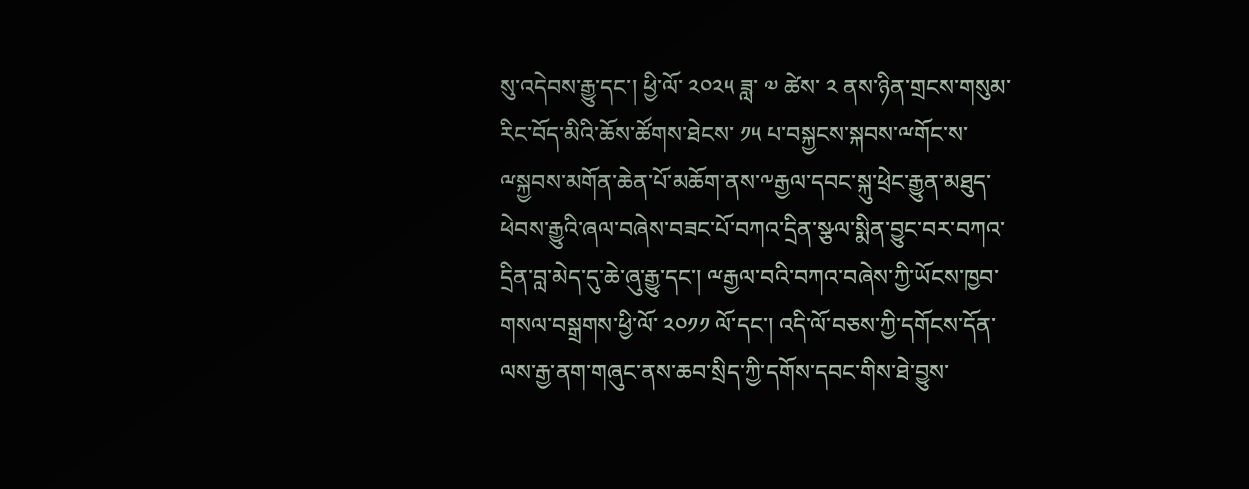སུ་འདེབས་རྒྱུ་དང་། ཕྱི་ལོ་ ༢༠༢༥ ཟླ་ ༧ ཚེས་ ༢ ནས་ཉིན་གྲངས་གསུམ་རིང་བོད་མིའི་ཆོས་ཚོགས་ཐེངས་ ༡༥ པ་བསྐྱངས་སྐབས་ྋགོང་ས་ྋསྐྱབས་མགོན་ཆེན་པོ་མཆོག་ནས་༸རྒྱལ་དབང་སྐུ་ཕྲེང་རྒྱུན་མཐུད་ཕེབས་རྒྱུའི་ཞལ་བཞེས་བཟང་པོ་བཀའ་དྲིན་སྩལ་སྨིན་བྱུང་བར་བཀའ་དྲིན་བླ་མེད་དུ་ཆེ་ཞུ་རྒྱུ་དང་། ྋརྒྱལ་བའི་བཀའ་བཞེས་ཀྱི་ཡོངས་ཁྱབ་གསལ་བསྒྲགས་ཕྱི་ལོ་ ༢༠༡༡ ལོ་དང་། འདི་ལོ་བཅས་ཀྱི་དགོངས་དོན་ལས་རྒྱ་ནག་གཞུང་ནས་ཆབ་སྲིད་ཀྱི་དགོས་དབང་གིས་ཐེ་བྱུས་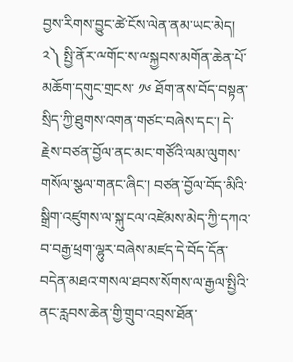བྱས་རིགས་བྱུང་ཚེ་ངོས་ལེན་ནམ་ཡང་མེད།
༢༽ སྤྱི་ནོར་ྋགོང་ས་ྋསྐྱབས་མགོན་ཆེན་པོ་མཆོག་དགུང་གྲངས་ ༡༦ ཐོག་ནས་བོད་བསྟན་སྲིད་ཀྱི་ཐུགས་འགན་གཙང་བཞེས་དང་། དེ་རྗེས་བཙན་བྱོལ་ནང་མང་གཙོའི་ལམ་ལུགས་གསོལ་སྩལ་གནང་ཞིང་། བཙན་བྱོལ་བོད་མིའི་སྒྲིག་འཛུགས་ལ་སྐུ་ངལ་འཛེམས་མེད་ཀྱི་དཀའ་བ་བརྒྱ་ཕྲག་ལྷུར་བཞེས་མཛད་དེ་བོད་དོན་བདེན་མཐའ་གསལ་ཐབས་སོགས་ལ་རྒྱལ་སྤྱིའི་ནང་རླབས་ཆེན་གྱི་གྲུབ་འབྲས་ཐོན་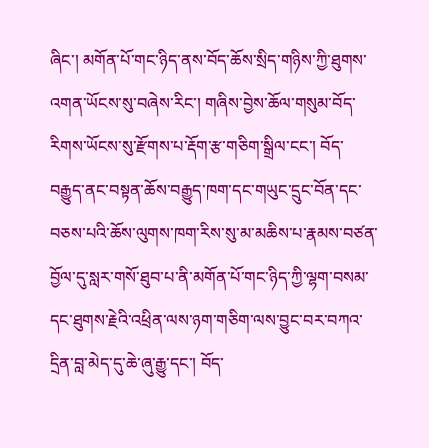ཞིང་། མགོན་པོ་གང་ཉིད་ནས་བོད་ཆོས་སྲིད་གཉིས་ཀྱི་ཐུགས་འགན་ཡོངས་སུ་བཞེས་རིང་། གཞིས་བྱེས་ཆོལ་གསུམ་བོད་རིགས་ཡོངས་སུ་རྫོགས་པ་རྡོག་རྩ་གཅིག་སྒྲིལ་ངང་། བོད་བརྒྱུད་ནང་བསྟན་ཆོས་བརྒྱུད་ཁག་དང་གཡུང་དྲུང་བོན་དང་བཅས་པའི་ཆོས་ལུགས་ཁག་རིས་སུ་མ་མཆིས་པ་རྣམས་བཙན་བྱོལ་དུ་སླར་གསོ་ཐུབ་པ་ནི་མགོན་པོ་གང་ཉིད་ཀྱི་ལྷག་བསམ་དང་ཐུགས་རྗེའི་འཕྲིན་ལས་ཉག་གཅིག་ལས་བྱུང་བར་བཀའ་དྲིན་བླ་མེད་དུ་ཆེ་ཞུ་རྒྱུ་དང་། བོད་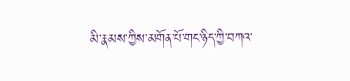མི་རྣམས་ཀྱིས་མགོན་པོ་གང་ཉིད་ཀྱི་བཀའ་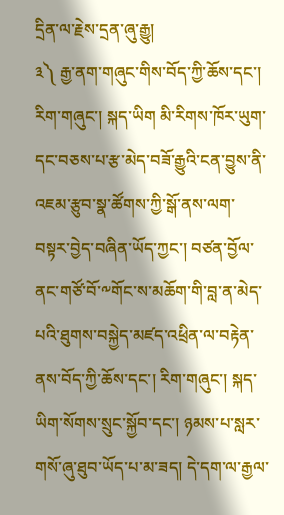དྲིན་ལ་རྗེས་དྲན་ཞུ་རྒྱུ།
༣༽ རྒྱ་ནག་གཞུང་གིས་བོད་ཀྱི་ཆོས་དང་། རིག་གཞུང་། སྐད་ཡིག མི་རིགས་ཁོར་ཡུག་དང་བཅས་པ་རྩ་མེད་བཟོ་རྒྱུའི་ངན་བྱུས་ནི་འཇམ་རྩུབ་སྣ་ཚོགས་ཀྱི་སྒོ་ནས་ལག་བསྟར་བྱེད་བཞིན་ཡོད་ཀྱང་། བཙན་བྱོལ་ནང་གཙོ་བོ་༸གོང་ས་མཆོག་གི་བླ་ན་མེད་པའི་ཐུགས་བསྐྱེད་མཛད་འཕྲིན་ལ་བརྟེན་ནས་བོད་ཀྱི་ཆོས་དང་། རིག་གཞུང་། སྐད་ཡིག་སོགས་སྲུང་སྐྱོབ་དང་། ཉམས་པ་སླར་གསོ་ཞུ་ཐུབ་ཡོད་པ་མ་ཟད། དེ་དག་ལ་རྒྱལ་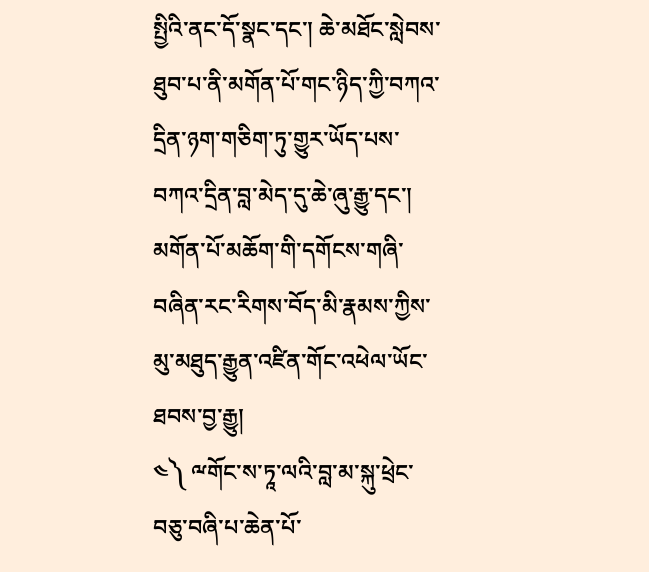སྤྱིའི་ནང་དོ་སྣང་དང་། ཆེ་མཐོང་སླེབས་ཐུབ་པ་ནི་མགོན་པོ་གང་ཉིད་ཀྱི་བཀའ་དྲིན་ཉག་གཅིག་ཏུ་གྱུར་ཡོད་པས་བཀའ་དྲིན་བླ་མེད་དུ་ཆེ་ཞུ་རྒྱུ་དང་། མགོན་པོ་མཆོག་གི་དགོངས་གཞི་བཞིན་རང་རིགས་བོད་མི་རྣམས་ཀྱིས་མུ་མཐུད་རྒྱུན་འཛིན་གོང་འཕེལ་ཡོང་ཐབས་བྱ་རྒྱུ།
༤༽ ྋགོང་ས་ཏཱ་ལའི་བླ་མ་སྐུ་ཕྲེང་བཅུ་བཞི་པ་ཆེན་པོ་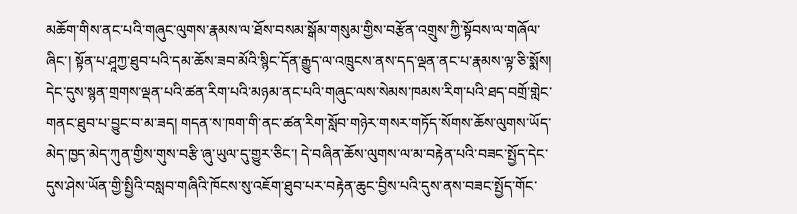མཆོག་གིས་ནང་པའི་གཞུང་ལུགས་རྣམས་ལ་ཐོས་བསམ་སྒོམ་གསུམ་གྱིས་བརྩོན་འགྲུས་ཀྱི་སྟོབས་ལ་གཞོལ་ཞིང་། སྟོན་པ་ཤཱཀྱ་ཐུབ་པའི་དམ་ཆོས་ཟབ་མོའི་སྙིང་དོན་རྒྱུད་ལ་འཁྲུངས་ནས་དད་ལྡན་ནང་པ་རྣམས་ལྟ་ཅི་སྨོས། དེང་དུས་སྙན་གྲགས་ལྡན་པའི་ཚན་རིག་པའི་མཉམ་ནང་པའི་གཞུང་ལས་སེམས་ཁམས་རིག་པའི་ཐད་བགྲོ་གླེང་གནང་ཐུབ་པ་བྱུང་བ་མ་ཟད། གདན་ས་ཁག་གི་ནང་ཚན་རིག་སློབ་གཉེར་གསར་གཏོད་སོགས་ཆོས་ལུགས་ཡོད་མེད་ཁྱད་མེད་ཀུན་གྱིས་གུས་བརྩི་ཞུ་ཡུལ་དུ་གྱུར་ཅིང་། དེ་བཞིན་ཆོས་ལུགས་ལ་མ་བརྟེན་པའི་བཟང་སྤྱོད་དེང་དུས་ཤེས་ཡོན་གྱི་སྤྱིའི་བསླབ་གཞིའི་ཁོངས་སུ་འཇོག་ཐུབ་པར་བརྟེན་ཆུང་བྱིས་པའི་དུས་ནས་བཟང་སྤྱོད་གོང་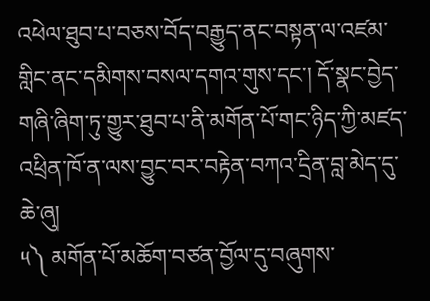འཕེལ་ཐུབ་པ་བཅས་བོད་བརྒྱུད་ནང་བསྟན་ལ་འཛམ་གླིང་ནང་དམིགས་བསལ་དགའ་གུས་དང་། དོ་སྣང་བྱེད་གཞི་ཞིག་ཏུ་གྱུར་ཐུབ་པ་ནི་མགོན་པོ་གང་ཉིད་ཀྱི་མཛད་འཕྲིན་ཁོ་ན་ལས་བྱུང་བར་བརྟེན་བཀའ་དྲིན་བླ་མེད་དུ་ཆེ་ཞུ།
༥༽ མགོན་པོ་མཆོག་བཙན་བྱོལ་དུ་བཞུགས་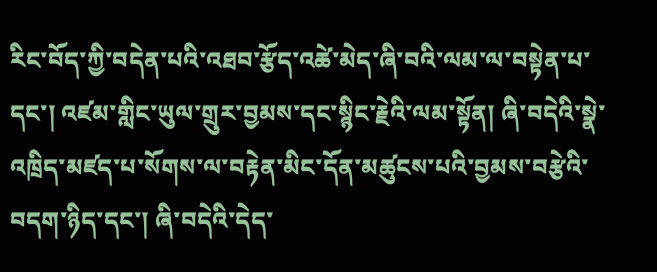རིང་བོད་ཀྱི་བདེན་པའི་འཐབ་རྩོད་འཚེ་མེད་ཞི་བའི་ལམ་ལ་བསྟེན་པ་དང་། འཛམ་གླིང་ཡུལ་གྲུར་བྱམས་དང་སྙིང་རྗེའི་ལམ་སྟོན། ཞི་བདེའི་སྣེ་འཁྲིད་མཛད་པ་སོགས་ལ་བརྟེན་མིང་དོན་མཚུངས་པའི་བྱམས་བརྩེའི་བདག་ཉིད་དང་། ཞི་བདེའི་དེད་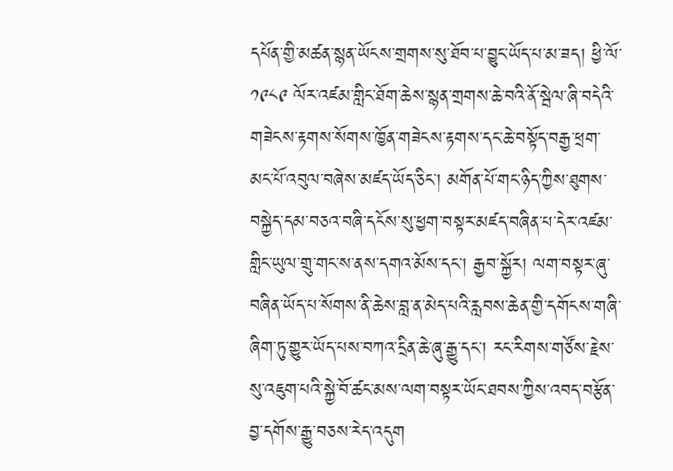དཔོན་གྱི་མཚན་སྙན་ཡོངས་གྲགས་སུ་ཐོབ་པ་བྱུང་ཡོད་པ་མ་ཟད། ཕྱི་ལོ་ ༡༩༨༩ ལོར་འཛམ་གླིང་ཐོག་ཆེས་སྙན་གྲགས་ཆེ་བའི་ནོ་སྦེལ་ཞི་བདེའི་གཟེངས་རྟགས་སོགས་ཁྱོན་གཟེངས་རྟགས་དང་ཆེ་བསྟོད་བརྒྱ་ཕྲག་མང་པོ་འབུལ་བཞེས་མཛད་ཡོད་ཅིང་། མགོན་པོ་གང་ཉིད་ཀྱིས་ཐུགས་བསྐྱེད་དམ་བཅའ་བཞི་དངོས་སུ་ཕྱག་བསྟར་མཛད་བཞིན་པ་དེར་འཛམ་གླིང་ཡུལ་གྲུ་གང་ས་ནས་དགའ་མོས་དང་། རྒྱབ་སྐྱོར། ལག་བསྟར་ཞུ་བཞིན་ཡོད་པ་སོགས་ནི་ཆེས་བླ་ན་མེད་པའི་རླབས་ཆེན་གྱི་དགོངས་གཞི་ཞིག་ཏུ་གྱུར་ཡོད་པས་བཀའ་དྲིན་ཆེ་ཞུ་རྒྱུ་དང་། རང་རིགས་གཙོས་རྗེས་སུ་འཇུག་པའི་སྐྱེ་བོ་ཚང་མས་ལག་བསྟར་ཡོང་ཐབས་ཀྱིས་འབད་བརྩོན་བྱ་དགོས་རྒྱུ་བཅས་རེད་འདུག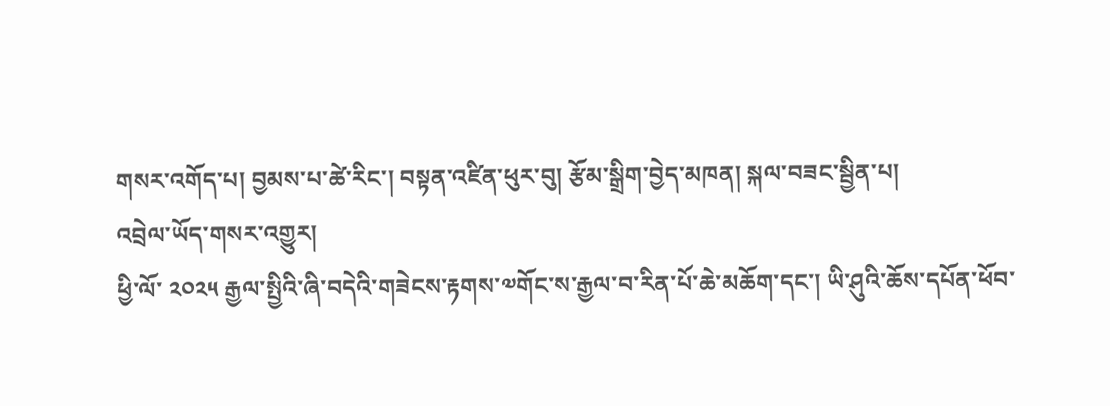གསར་འགོད་པ། བྱམས་པ་ཚེ་རིང་། བསྟན་འཛིན་ཕུར་བུ། རྩོམ་སྒྲིག་བྱེད་མཁན། སྐལ་བཟང་སྦྱིན་པ།
འབྲེལ་ཡོད་གསར་འགྱུར།
ཕྱི་ལོ་ ༢༠༢༥ རྒྱལ་སྤྱིའི་ཞི་བདེའི་གཟེངས་རྟགས་༧གོང་ས་རྒྱལ་བ་རིན་པོ་ཆེ་མཆོག་དང་། ཡི་ཤུའི་ཆོས་དཔོན་ཕོབ་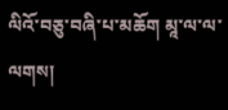ལིའོ་བཅུ་བཞི་པ་མཆོག མཱ་ལ་ལ་ལགས།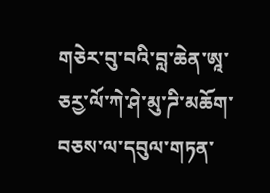གཅེར་བུ་བའི་བླ་ཆེན་ཨཱ་ཅརྱ་ལོ་ཀེ་ཤེ་མུ་ཌི་མཆོག་བཅས་ལ་དབུལ་གཏན་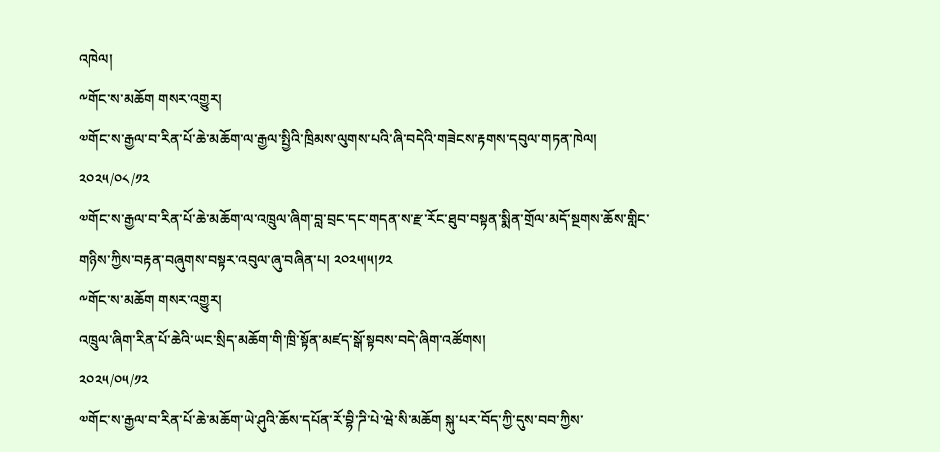འཁེལ།
༸གོང་ས་མཆོག གསར་འགྱུར།
༧གོང་ས་རྒྱལ་བ་རིན་པོ་ཆེ་མཆོག་ལ་རྒྱལ་སྤྱིའི་ཁྲིམས་ལུགས་པའི་ཞི་བདེའི་གཟེངས་རྟགས་དབུལ་གཏན་ཁེལ།
༢༠༢༥/༠༨/༡༢
༧གོང་ས་རྒྱལ་བ་རིན་པོ་ཆེ་མཆོག་ལ་འཁྲུལ་ཞིག་བླ་བྲང་དང་གདན་ས་རྫ་རོང་ཐུབ་བསྟན་སྨིན་གྲོལ་མདོ་སྔགས་ཆོས་གླིང་གཉིས་ཀྱིས་བརྟན་བཞུགས་བསྟར་འབུལ་ཞུ་བཞིན་པ། ༢༠༢༥།༥།༡༢
༸གོང་ས་མཆོག གསར་འགྱུར།
འཁྲུལ་ཞིག་རིན་པོ་ཆེའི་ཡང་སྲིད་མཆོག་གི་ཁྲི་སྟོན་མཛད་སྒོ་སྟབས་བདེ་ཞིག་འཚོགས།
༢༠༢༥/༠༥/༡༢
༧གོང་ས་རྒྱལ་བ་རིན་པོ་ཆེ་མཆོག་ཡེ་ཤུའི་ཆོས་དཔོན་རོ་བྷི་ཌི་པེ་ཝེ་སི་མཆོག སྐུ་པར་བོད་ཀྱི་དུས་བབ་ཀྱིས་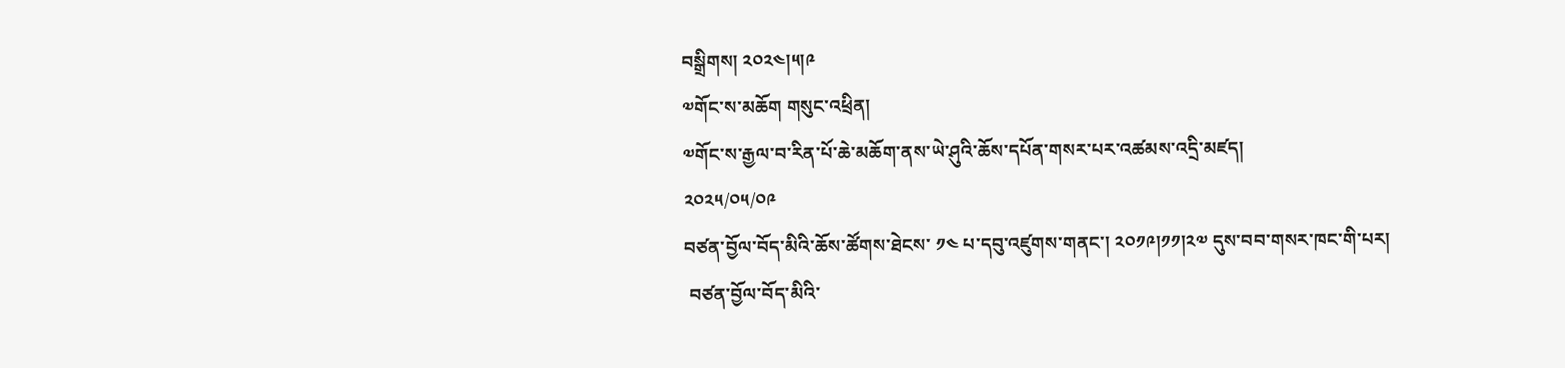བསྒྲིགས། ༢༠༢༤།༥།༩
༧གོང་ས་མཆོག གསུང་འཕྲིན།
༧གོང་ས་རྒྱལ་བ་རིན་པོ་ཆེ་མཆོག་ནས་ཡེ་ཤུའི་ཆོས་དཔོན་གསར་པར་འཚམས་འདྲི་མཛད།
༢༠༢༥/༠༥/༠༩
བཙན་བྱོལ་བོད་མིའི་ཆོས་ཚོགས་ཐེངས་ ༡༤ པ་དབུ་འཛུགས་གནང་། ༢༠༡༩།༡༡།༢༧ དུས་བབ་གསར་ཁང་གི་པར།
 བཙན་བྱོལ་བོད་མིའི་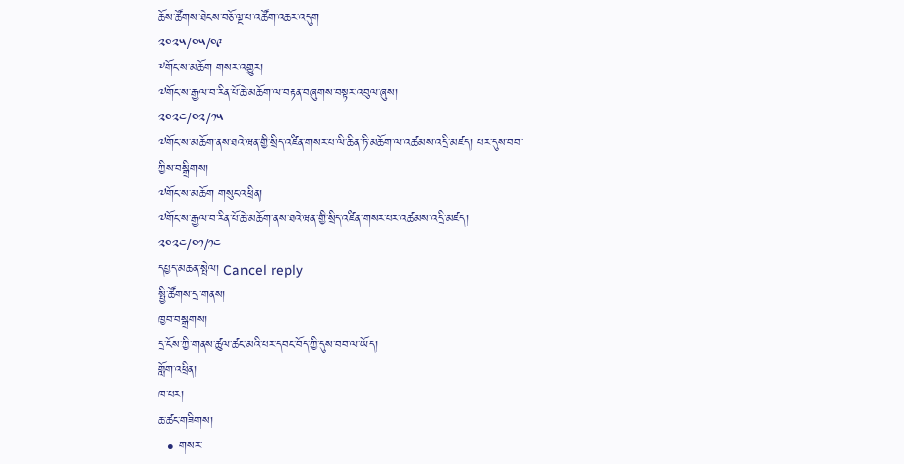ཆོས་ཚོགས་ཐེངས་བཅོ་ལྔ་པ་འཚོག་འཆར་འདུག
༢༠༢༥/༠༥/༠༩
༸གོང་ས་མཆོག གསར་འགྱུར།
༧གོང་ས་རྒྱལ་བ་རིན་པོ་ཆེ་མཆོག་ལ་བརྟན་བཞུགས་བསྟར་འབུལ་ཞུས།
༢༠༢༤/༠༢/༡༥
༧གོང་ས་མཆོག་ནས་ཐའེ་ཝན་གྱི་སྲིད་འཛིན་གསར་པ་ལི་ཆིན་ཏི་མཆོག་ལ་འཚམས་འདྲི་མཛད། པར་དུས་བབ་ཀྱིས་བསྒྲིགས།
༧གོང་ས་མཆོག གསུང་འཕྲིན།
༧གོང་ས་རྒྱལ་བ་རིན་པོ་ཆེ་མཆོག་ནས་ཐའེ་ཝན་གྱི་སྲིད་འཛིན་གསར་པར་འཚམས་འདྲི་མཛད།
༢༠༢༤/༠༡/༡༤
དཔྱད་མཆན་སྤེལ། Cancel reply
སྤྱི་ཚོགས་དྲ་གནས།
ཁྱབ་བསྒྲགས།
དྲ་ངོས་ཀྱི་གནས་ཚུལ་ཚང་མའི་པར་དབང་བོད་ཀྱི་དུས་བབ་ལ་ཡོད།
གློག་འཕྲིན།
ཁ་པར།
ཆ་ཚང་གཟིགས།
  • གསར་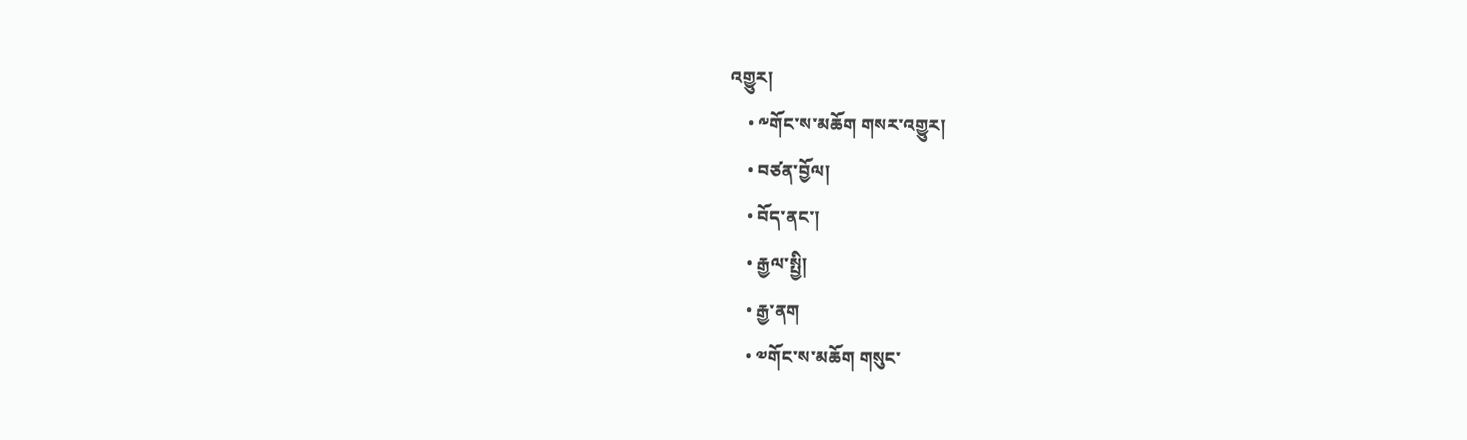འགྱུར།
    • ༸གོང་ས་མཆོག གསར་འགྱུར།
    • བཙན་བྱོལ།
    • བོད་ནང་།
    • རྒྱལ་སྤྱི།
    • རྒྱ་ནག
    • ༧གོང་ས་མཆོག གསུང་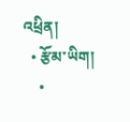འཕྲིན།
  • རྩོམ་ཡིག།
    •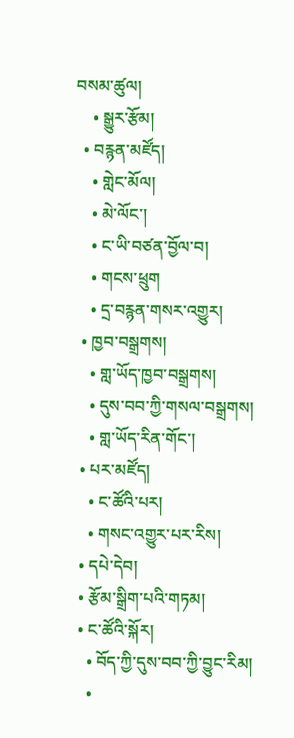བསམ་ཚུལ།
    • སྒྱུར་རྩོམ།
  • བརྙན་མཛོད།
    • གླེང་མོལ།
    • མེ་ལོང་།
    • ང་ཡི་བཙན་བྱོལ་བ།
    • གངས་ཕྲུག
    • དྲ་བརྙན་གསར་འགྱུར།
  • ཁྱབ་བསྒྲགས།
    • གླ་ཡོད་ཁྱབ་བསྒྲགས།
    • དུས་བབ་ཀྱི་གསལ་བསྒྲགས།
    • གླ་ཡོད་རིན་གོང་།
  • པར་མཛོད།
    • ང་ཚོའི་པར།
    • གསང་འགྱུར་པར་རིས།
  • དཔེ་དེབ།
  • རྩོམ་སྒྲིག་པའི་གཏམ།
  • ང་ཚོའི་སྐོར།
    • བོད་ཀྱི་དུས་བབ་ཀྱི་བྱུང་རིམ།
    •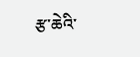རྩ་ཆེའི་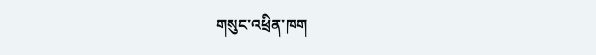གསུང་འཕྲིན་ཁག